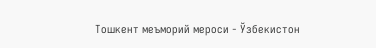Тошкент меъморий мероси - Ўзбекистон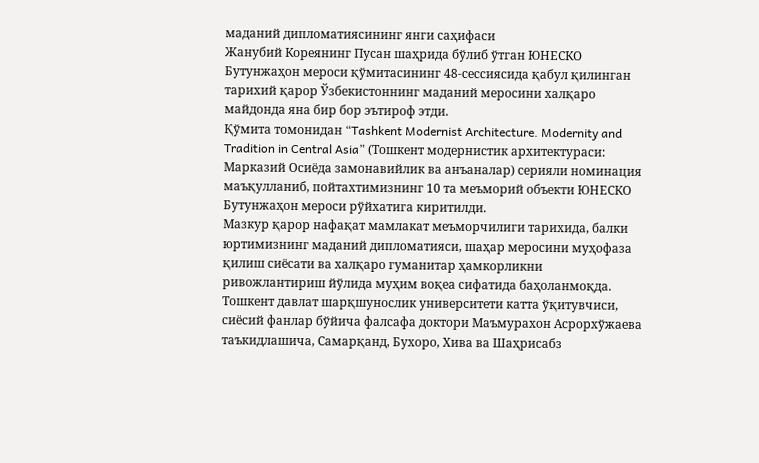маданий дипломатиясининг янги саҳифаси
Жанубий Кореянинг Пусан шаҳрида бўлиб ўтган ЮНЕСКО Бутунжаҳон мероси қўмитасининг 48-сессиясида қабул қилинган тарихий қарор Ўзбекистоннинг маданий меросини халқаро майдонда яна бир бор эътироф этди.
Қўмита томонидан “Tashkent Modernist Architecture. Modernity and Tradition in Central Asia” (Тошкент модернистик архитектураси: Марказий Осиёда замонавийлик ва анъаналар) серияли номинация маъқулланиб, пойтахтимизнинг 10 та меъморий объекти ЮНЕСКО Бутунжаҳон мероси рўйхатига киритилди.
Мазкур қарор нафақат мамлакат меъморчилиги тарихида, балки юртимизнинг маданий дипломатияси, шаҳар меросини муҳофаза қилиш сиёсати ва халқаро гуманитар ҳамкорликни ривожлантириш йўлида муҳим воқеа сифатида баҳоланмоқда.
Тошкент давлат шарқшунослик университети катта ўқитувчиси, сиёсий фанлар бўйича фалсафа доктори Маъмурахон Асрорхўжаева таъкидлашича, Самарқанд, Бухоро, Хива ва Шаҳрисабз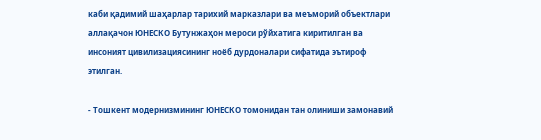каби қадимий шаҳарлар тарихий марказлари ва меъморий объектлари аллақачон ЮНЕСКО Бутунжаҳон мероси рўйхатига киритилган ва инсоният цивилизациясининг ноёб дурдоналари сифатида эътироф этилган.

- Тошкент модернизмининг ЮНЕСКО томонидан тан олиниши замонавий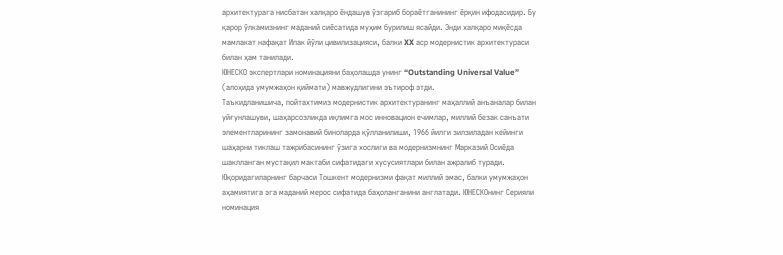архитектурага нисбатан халқаро ёндашув ўзгариб бораётганининг ёрқин ифодасидир. Бу қарор ўлкамизнинг маданий сиёсатида муҳим бурилиш ясайди. Энди халқаро миқёсда мамлакат нафақат Ипак йўли цивилизацияси, балки XX аср модернистик архитектураси билан ҳам танилади.
ЮНЕСКО экспертлари номинацияни баҳолашда унинг “Outstanding Universal Value” (алоҳида умумжаҳон қиймати) мавжудлигини эътироф этди.
Таъкидланишича, пойтахтимиз модернистик архитектуранинг маҳаллий анъаналар билан уйғунлашуви, шаҳарсозликда иқлимга мос инновацион ечимлар, миллий безак санъати элементларининг замонавий биноларда қўлланилиши, 1966 йилги зилзиладан кейинги шаҳарни тиклаш тажрибасининг ўзига хослиги ва модернизмнинг Марказий Осиёда шаклланган мустақил мактаби сифатидаги хусусиятлари билан ажралиб туради.
Юқоридагиларнинг барчаси Тошкент модернизми фақат миллий эмас, балки умумжаҳон аҳамиятига эга маданий мерос сифатида баҳоланганини англатади. ЮНЕСКОнинг Серияли номинация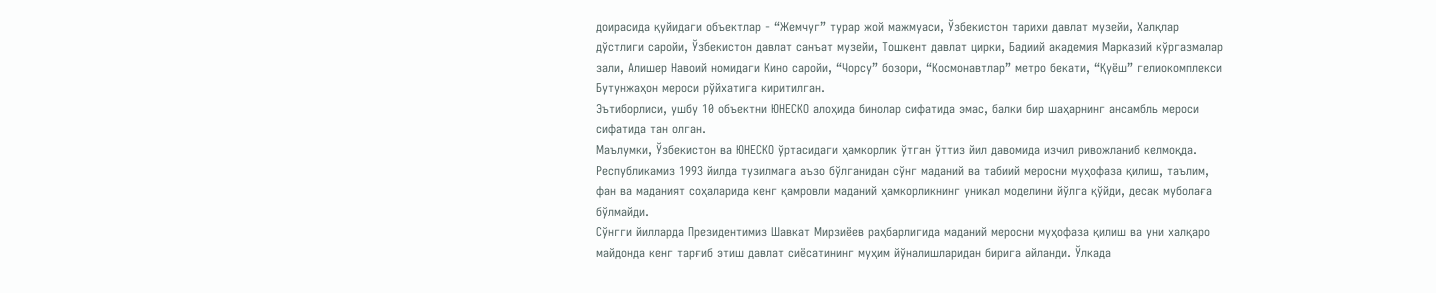доирасида қуйидаги объектлар - “Жемчуг” турар жой мажмуаси, Ўзбекистон тарихи давлат музейи, Халқлар дўстлиги саройи, Ўзбекистон давлат санъат музейи, Тошкент давлат цирки, Бадиий академия Марказий кўргазмалар зали, Алишер Навоий номидаги Кино саройи, “Чорсу” бозори, “Космонавтлар” метро бекати, “Қуёш” гелиокомплекси Бутунжаҳон мероси рўйхатига киритилган.
Эътиборлиси, ушбу 10 объектни ЮНЕСКО алоҳида бинолар сифатида эмас, балки бир шаҳарнинг ансамбль мероси сифатида тан олган.
Маълумки, Ўзбекистон ва ЮНЕСКО ўртасидаги ҳамкорлик ўтган ўттиз йил давомида изчил ривожланиб келмоқда. Республикамиз 1993 йилда тузилмага аъзо бўлганидан сўнг маданий ва табиий меросни муҳофаза қилиш, таълим, фан ва маданият соҳаларида кенг қамровли маданий ҳамкорликнинг уникал моделини йўлга қўйди, десак муболаға бўлмайди.
Сўнгги йилларда Президентимиз Шавкат Мирзиёев раҳбарлигида маданий меросни муҳофаза қилиш ва уни халқаро майдонда кенг тарғиб этиш давлат сиёсатининг муҳим йўналишларидан бирига айланди. Ўлкада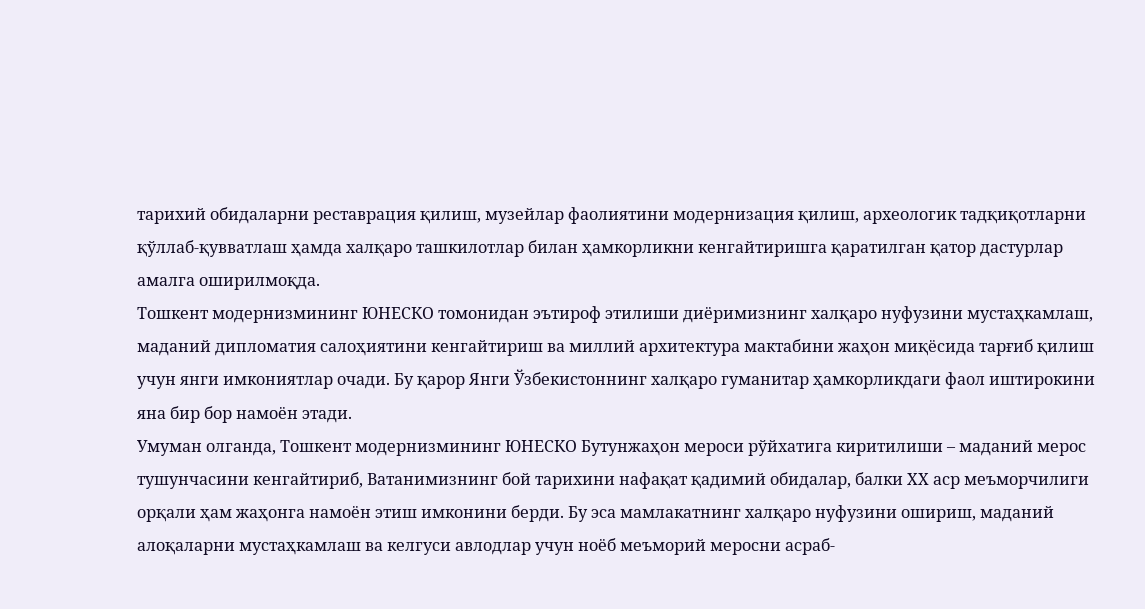тарихий обидаларни реставрация қилиш, музейлар фаолиятини модернизация қилиш, археологик тадқиқотларни қўллаб-қувватлаш ҳамда халқаро ташкилотлар билан ҳамкорликни кенгайтиришга қаратилган қатор дастурлар амалга оширилмоқда.
Тошкент модернизмининг ЮНЕСКО томонидан эътироф этилиши диёримизнинг халқаро нуфузини мустаҳкамлаш, маданий дипломатия салоҳиятини кенгайтириш ва миллий архитектура мактабини жаҳон миқёсида тарғиб қилиш учун янги имкониятлар очади. Бу қарор Янги Ўзбекистоннинг халқаро гуманитар ҳамкорликдаги фаол иштирокини яна бир бор намоён этади.
Умуман олганда, Тошкент модернизмининг ЮНЕСКО Бутунжаҳон мероси рўйхатига киритилиши – маданий мерос тушунчасини кенгайтириб, Ватанимизнинг бой тарихини нафақат қадимий обидалар, балки ХХ аср меъморчилиги орқали ҳам жаҳонга намоён этиш имконини берди. Бу эса мамлакатнинг халқаро нуфузини ошириш, маданий алоқаларни мустаҳкамлаш ва келгуси авлодлар учун ноёб меъморий меросни асраб-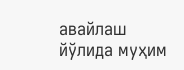авайлаш йўлида муҳим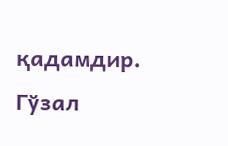қадамдир.
Гўзал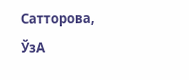Сатторова,
ЎзА